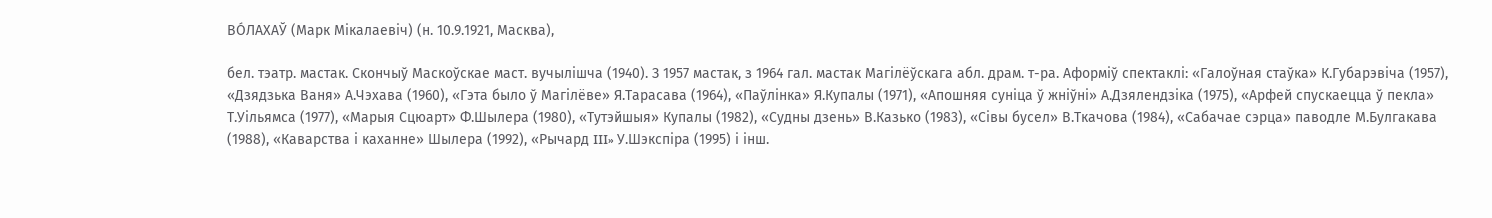ВО́ЛАХАЎ (Марк Мікалаевіч) (н. 10.9.1921, Масква),

бел. тэатр. мастак. Скончыў Маскоўскае маст. вучылішча (1940). З 1957 мастак, з 1964 гал. мастак Магілёўскага абл. драм. т-ра. Аформіў спектаклі: «Галоўная стаўка» К.Губарэвіча (1957), «Дзядзька Ваня» А.Чэхава (1960), «Гэта было ў Магілёве» Я.Тарасава (1964), «Паўлінка» Я.Купалы (1971), «Апошняя суніца ў жніўні» А.Дзялендзіка (1975), «Арфей спускаецца ў пекла» Т.Уільямса (1977), «Марыя Сцюарт» Ф.Шылера (1980), «Тутэйшыя» Купалы (1982), «Судны дзень» В.Казько (1983), «Сівы бусел» В.Ткачова (1984), «Сабачае сэрца» паводле М.Булгакава (1988), «Каварства і каханне» Шылера (1992), «Рычард III» У.Шэкспіра (1995) і інш.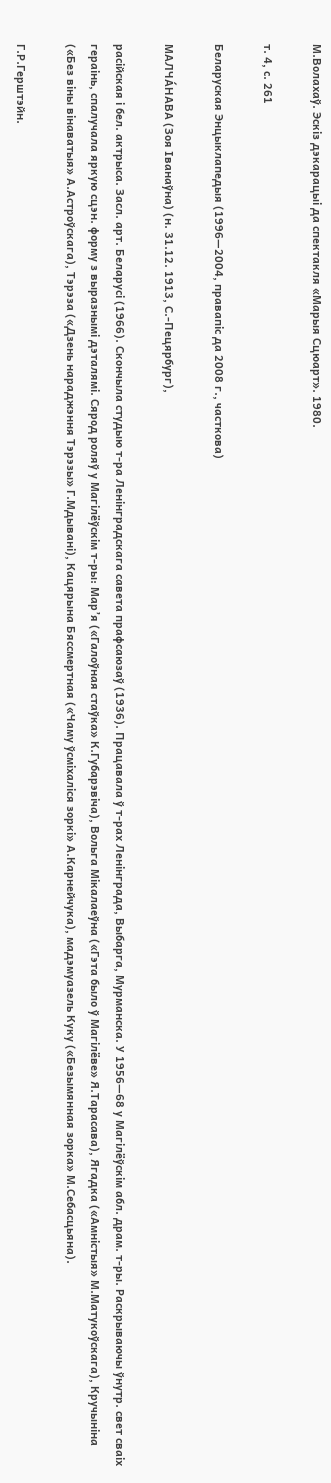М.Волахаў. Эскіз дэкарацыі да спектакля «Марыя Сцюарт». 1980.

т. 4, с. 261

Беларуская Энцыклапедыя (1996—2004, правапіс да 2008 г., часткова)

МАЛЧА́НАВА (Зоя Іванаўна) (н. 31.12. 1913, С.-Пецярбург),

расійская і бел. актрыса. Засл. арт. Беларусі (1966). Скончыла студыю т-ра Ленінградскага савета прафсаюзаў (1936). Працавала ў т-рах Ленінграда, Выбарга, Мурманска. У 1956—68 у Магілёўскім абл. драм. т-ры. Раскрываючы ўнутр. свет сваіх гераінь, спалучала яркую сцэн. форму з выразнымі дэталямі. Сярод роляў у Магілёўскім т-ры: Мар’я («Галоўная стаўка» К.Губарэвіча), Вольга Мікалаеўна («Гэта было ў Магілёве» Я.Тарасава), Ягадка («Амністыя» М.Матукоўскага), Кручыніна («Без віны вінаватыя» А.Астроўскага), Тэрэза («Дзень нараджэння Тэрэзы» Г.Мдывані), Кацярына Бяссмертная («Чаму ўсміхаліся зоркі» А.Карнейчука), мадэмуазель Куку («Безымянная зорка» М.Себасцьяна).

Г.Р.Герштэйн.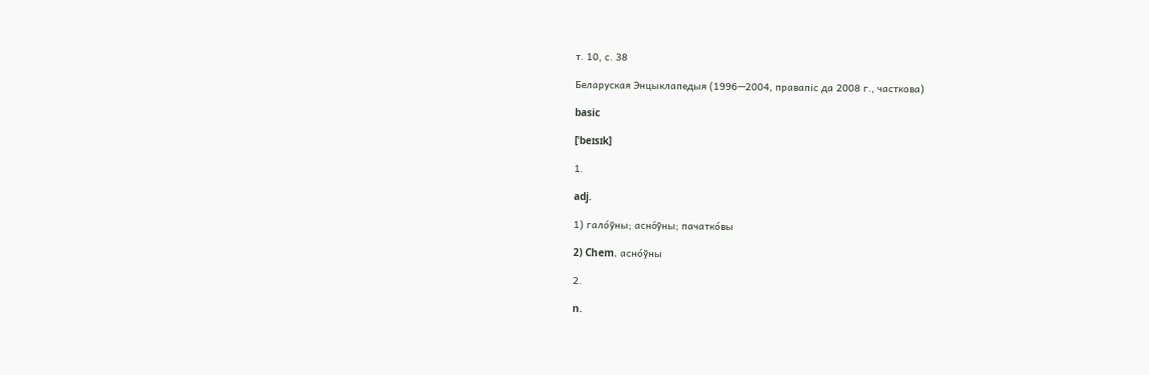т. 10, с. 38

Беларуская Энцыклапедыя (1996—2004, правапіс да 2008 г., часткова)

basic

[ˈbeɪsɪk]

1.

adj.

1) гало́ўны; асно́ўны; пачатко́вы

2) Chem. асно́ўны

2.

n.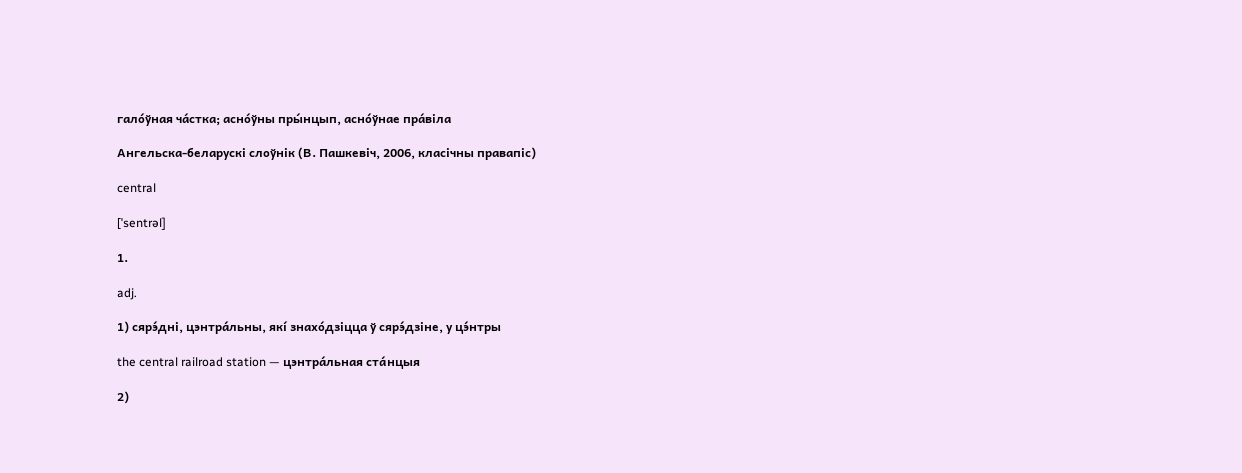гало́ўная ча́стка; асно́ўны пры́нцып, асно́ўнае пра́віла

Ангельска-беларускі слоўнік (В. Пашкевіч, 2006, класічны правапіс)

central

[ˈsentrəl]

1.

adj.

1) сярэ́дні, цэнтра́льны, які́ знахо́дзіцца ў сярэ́дзіне, у цэ́нтры

the central railroad station — цэнтра́льная ста́нцыя

2)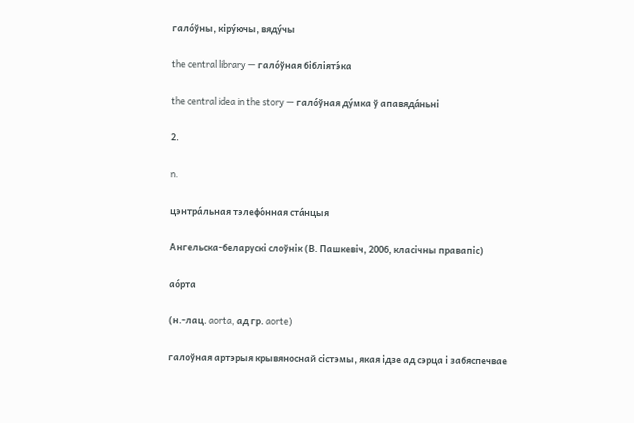гало́ўны, кіру́ючы, вяду́чы

the central library — гало́ўная бібліятэ́ка

the central idea in the story — гало́ўная ду́мка ў апавяда́ньні

2.

n.

цэнтра́льная тэлефо́нная ста́нцыя

Ангельска-беларускі слоўнік (В. Пашкевіч, 2006, класічны правапіс)

ао́рта

(н.-лац. aorta, ад гр. aorte)

галоўная артэрыя крывяноснай сістэмы, якая ідзе ад сэрца і забяспечвае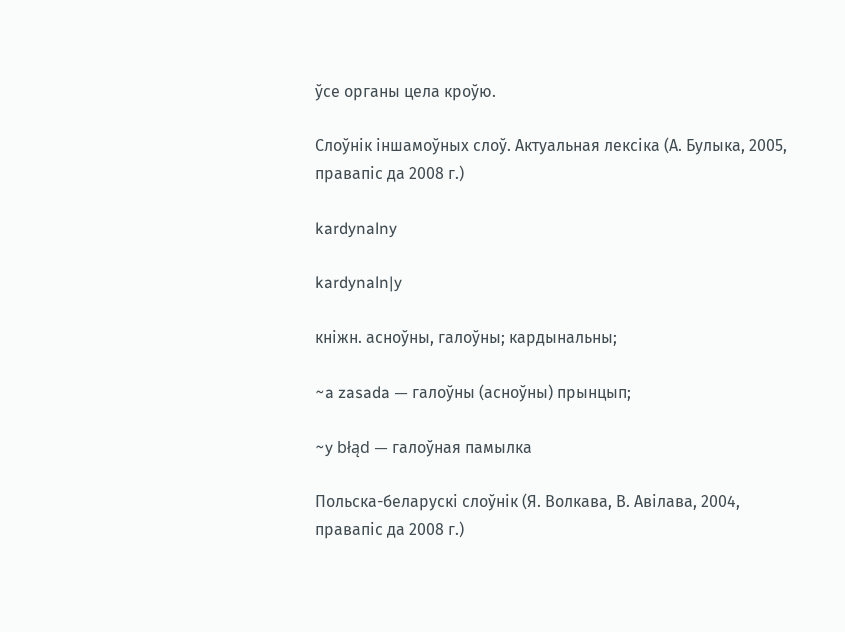ўсе органы цела кроўю.

Слоўнік іншамоўных слоў. Актуальная лексіка (А. Булыка, 2005, правапіс да 2008 г.)

kardynalny

kardynaln|y

кніжн. асноўны, галоўны; кардынальны;

~a zasada — галоўны (асноўны) прынцып;

~y błąd — галоўная памылка

Польска-беларускі слоўнік (Я. Волкава, В. Авілава, 2004, правапіс да 2008 г.)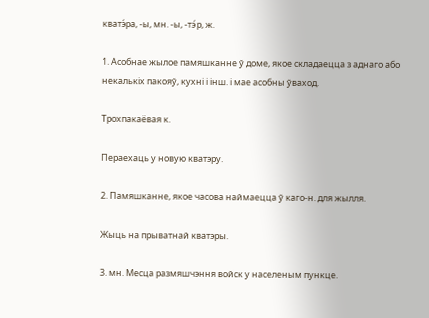кватэ́ра, -ы, мн. -ы, -тэ́р, ж.

1. Асобнае жылое памяшканне ў доме, якое складаецца з аднаго або некалькіх пакояў, кухні і інш. і мае асобны ўваход.

Трохпакаёвая к.

Пераехаць у новую кватэру.

2. Памяшканне, якое часова наймаецца ў каго-н. для жылля.

Жыць на прыватнай кватэры.

3. мн. Месца размяшчэння войск у населеным пункце.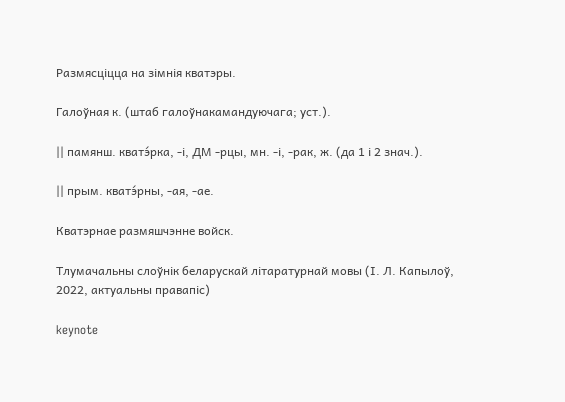Размясціцца на зімнія кватэры.

Галоўная к. (штаб галоўнакамандуючага; уст.).

|| памянш. кватэ́рка, -і, ДМ -рцы, мн. -і, -рак, ж. (да 1 і 2 знач.).

|| прым. кватэ́рны, -ая, -ае.

Кватэрнае размяшчэнне войск.

Тлумачальны слоўнік беларускай літаратурнай мовы (І. Л. Капылоў, 2022, актуальны правапіс)

keynote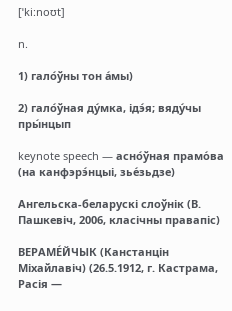[ˈki:noʊt]

n.

1) гало́ўны тон а́мы)

2) гало́ўная ду́мка, ідэ́я; вяду́чы пры́нцып

keynote speech — асно́ўная прамо́ва (на канфэрэ́нцыі, зье́зьдзе)

Ангельска-беларускі слоўнік (В. Пашкевіч, 2006, класічны правапіс)

ВЕРАМЕ́ЙЧЫК (Канстанцін Міхайлавіч) (26.5.1912, г. Кастрама, Расія —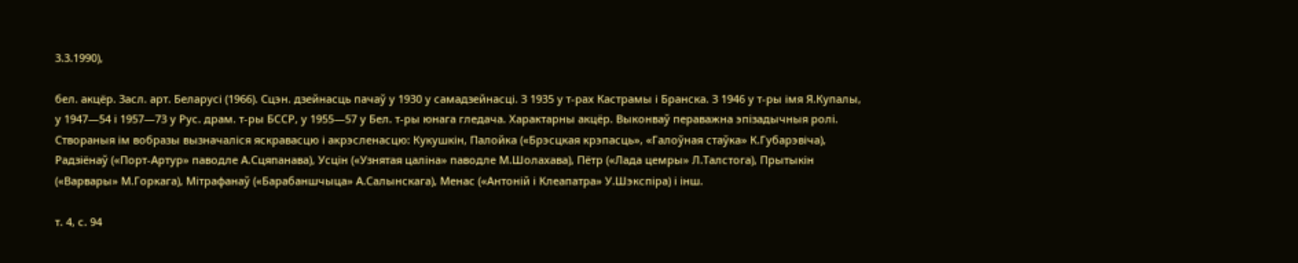3.3.1990),

бел. акцёр. Засл. арт. Беларусі (1966). Сцэн. дзейнасць пачаў у 1930 у самадзейнасці. З 1935 у т-рах Кастрамы і Бранска. З 1946 у т-ры імя Я.Купалы, у 1947—54 і 1957—73 у Рус. драм. т-ры БССР, у 1955—57 у Бел. т-ры юнага гледача. Характарны акцёр. Выконваў пераважна эпізадычныя ролі. Створаныя ім вобразы вызначаліся яскравасцю і акрэсленасцю: Кукушкін, Палойка («Брэсцкая крэпасць», «Галоўная стаўка» К.Губарэвіча), Радзіёнаў («Порт-Артур» паводле А.Сцяпанава), Усцін («Узнятая цаліна» паводле М.Шолахава), Пётр («Лада цемры» Л.Талстога), Прытыкін («Варвары» М.Горкага), Мітрафанаў («Барабаншчыца» А.Салынскага), Менас («Антоній і Клеапатра» У.Шэкспіра) і інш.

т. 4, с. 94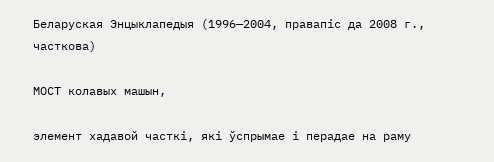Беларуская Энцыклапедыя (1996—2004, правапіс да 2008 г., часткова)

МОСТ колавых машын,

элемент хадавой часткі, які ўспрымае і перадае на раму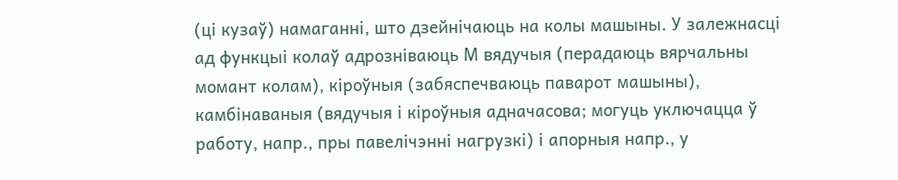(ці кузаў) намаганні, што дзейнічаюць на колы машыны. У залежнасці ад функцыі колаў адрозніваюць М вядучыя (перадаюць вярчальны момант колам), кіроўныя (забяспечваюць паварот машыны), камбінаваныя (вядучыя і кіроўныя адначасова; могуць уключацца ў работу, напр., пры павелічэнні нагрузкі) і апорныя напр., у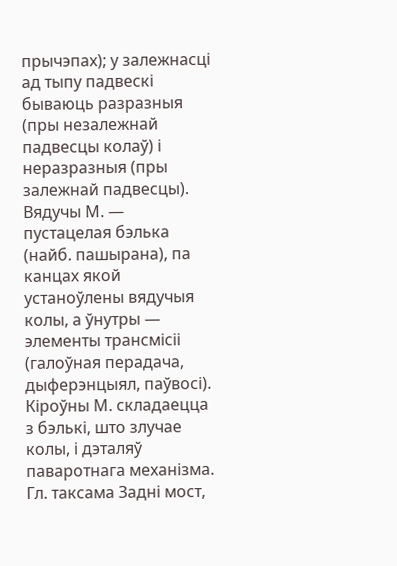прычэпах); у залежнасці ад тыпу падвескі бываюць разразныя (пры незалежнай падвесцы колаў) і неразразныя (пры залежнай падвесцы). Вядучы М. — пустацелая бэлька (найб. пашырана), па канцах якой устаноўлены вядучыя колы, а ўнутры — элементы трансмісіі (галоўная перадача, дыферэнцыял, паўвосі). Кіроўны М. складаецца з бэлькі, што злучае колы, і дэталяў паваротнага механізма. Гл. таксама Задні мост,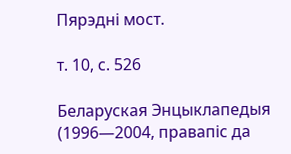Пярэдні мост.

т. 10, с. 526

Беларуская Энцыклапедыя (1996—2004, правапіс да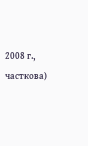2008 г., часткова)